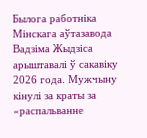Былога работніка Мінскага аўтазавода Вадзіма Жыдзіса арыштавалі ў сакавіку 2026 года. Мужчыну кінулі за краты за «распальванне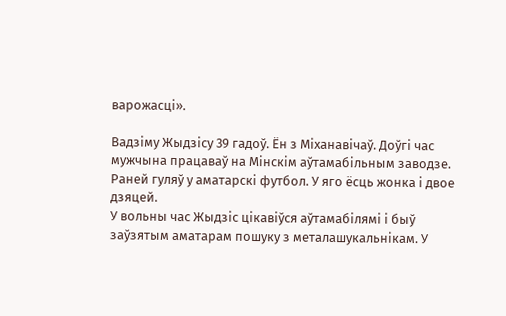варожасці».

Вадзіму Жыдзісу 39 гадоў. Ён з Міханавічаў. Доўгі час мужчына працаваў на Мінскім аўтамабільным заводзе. Раней гуляў у аматарскі футбол. У яго ёсць жонка і двое дзяцей.
У вольны час Жыдзіс цікавіўся аўтамабілямі і быў заўзятым аматарам пошуку з металашукальнікам. У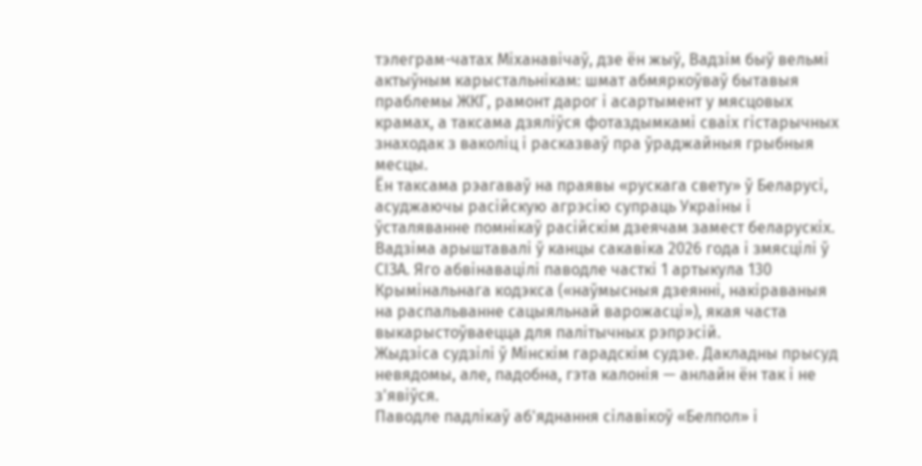тэлеграм-чатах Міханавічаў, дзе ён жыў, Вадзім быў вельмі актыўным карыстальнікам: шмат абмяркоўваў бытавыя праблемы ЖКГ, рамонт дарог і асартымент у мясцовых крамах, а таксама дзяліўся фотаздымкамі сваіх гістарычных знаходак з ваколіц і расказваў пра ўраджайныя грыбныя месцы.
Ён таксама рэагаваў на праявы «рускага свету» ў Беларусі, асуджаючы расійскую агрэсію супраць Украіны і ўсталяванне помнікаў расійскім дзеячам замест беларускіх.
Вадзіма арыштавалі ў канцы сакавіка 2026 года і змясцілі ў СІЗА. Яго абвінавацілі паводле часткі 1 артыкула 130 Крымінальнага кодэкса («наўмысныя дзеянні, накіраваныя на распальванне сацыяльнай варожасці»), якая часта выкарыстоўваецца для палітычных рэпрэсій.
Жыдзіса судзілі ў Мінскім гарадскім судзе. Дакладны прысуд невядомы, але, падобна, гэта калонія — анлайн ён так і не з'явіўся.
Паводле падлікаў аб'яднання сілавікоў «Белпол» і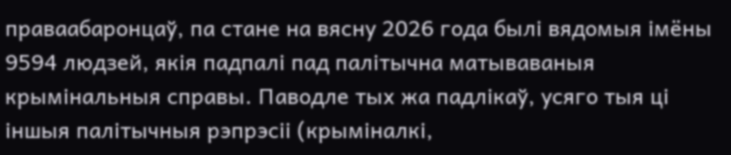праваабаронцаў, па стане на вясну 2026 года былі вядомыя імёны 9594 людзей, якія падпалі пад палітычна матываваныя крымінальныя справы. Паводле тых жа падлікаў, усяго тыя ці іншыя палітычныя рэпрэсіі (крыміналкі,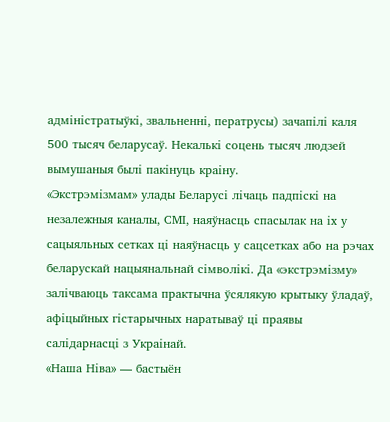адміністратыўкі, звальненні, ператрусы) зачапілі каля 500 тысяч беларусаў. Некалькі соцень тысяч людзей вымушаныя былі пакінуць краіну.
«Экстрэмізмам» улады Беларусі лічаць падпіскі на незалежныя каналы, СМІ, наяўнасць спасылак на іх у сацыяльных сетках ці наяўнасць у сацсетках або на рэчах беларускай нацыянальнай сімволікі. Да «экстрэмізму» залічваюць таксама практычна ўсялякую крытыку ўладаў, афіцыйных гістарычных наратываў ці праявы салідарнасці з Украінай.
«Наша Нiва» — бастыён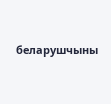беларушчыны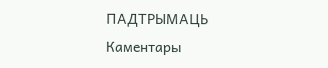ПАДТРЫМАЦЬ
Каментары